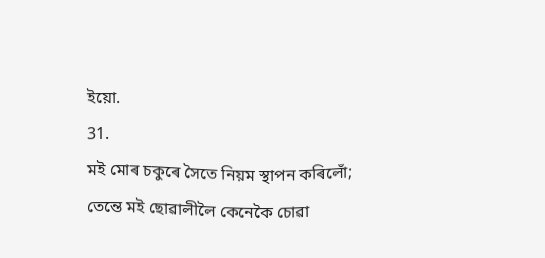ইয়ো.
31.
মই মোৰ চকুৰে সৈতে নিয়ম স্থাপন কৰিলোঁ; তেন্তে মই ছোৱালীলৈ কেনেকৈ চোৱা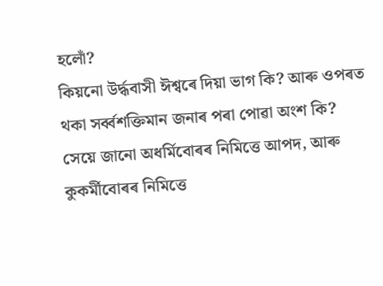হলোঁ?
কিয়নো উৰ্দ্ধবাসী ঈশ্বৰে দিয়া ভাগ কি? আৰু ওপৰত থকা সৰ্ব্বশক্তিমান জনাৰ পৰা পোৱা অংশ কি?
সেয়ে জানো অধৰ্মিবোৰৰ নিমিত্তে আপদ, আৰু কুকৰ্মীবোৰৰ নিমিত্তে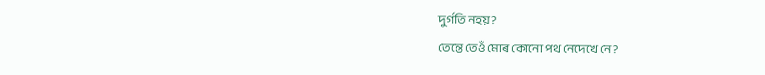দুৰ্গতি নহয়?
তেন্তে তেওঁ মোৰ কোনো পথ নেদেখে নে?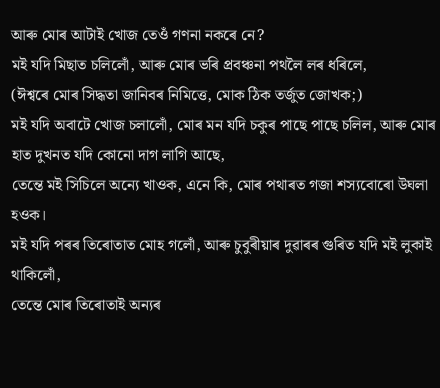আৰু মোৰ আটাই খোজ তেওঁ গণনা নকৰে নে?
মই যদি মিছাত চলিলোঁ, আৰু মোৰ ভৰি প্ৰবঞ্চনা পথলৈ লৰ ধৰিলে,
(ঈশ্বৰে মোৰ সিদ্ধতা জানিবৰ নিমিত্তে, মোক ঠিক তৰ্জুত জোখক;)
মই যদি অবাটে খোজ চলালোঁ, মোৰ মন যদি চকুৰ পাছে পাছে চলিল, আৰু মোৰ হাত দুখনত যদি কোনো দাগ লাগি আছে,
তেন্তে মই সিচিলে অন্যে খাওক, এনে কি, মোৰ পথাৰত গজা শস্যবোৰো উঘলা হওক।
মই যদি পৰৰ তিৰোতাত মোহ গলোঁ, আৰু চুবুৰীয়াৰ দুৱাৰৰ গুৰিত যদি মই লুকাই থাকিলোঁ,
তেন্তে মোৰ তিৰোতাই অন্যৰ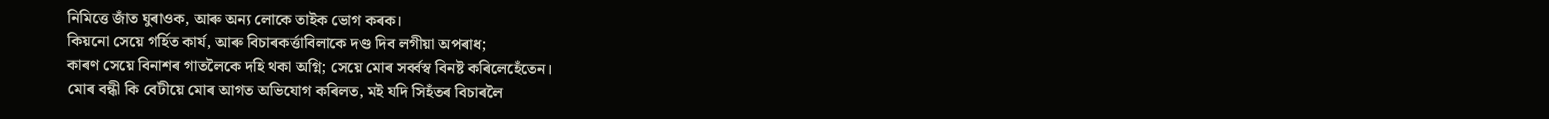নিমিত্তে জাঁত ঘুৰাওক, আৰু অন্য লোকে তাইক ভোগ কৰক।
কিয়নো সেয়ে গৰ্হিত কাৰ্য, আৰু বিচাৰকৰ্ত্তাবিলাকে দণ্ড দিব লগীয়া অপৰাধ;
কাৰণ সেয়ে বিনাশৰ গাতলৈকে দহি থকা অগ্নি; সেয়ে মোৰ সৰ্ব্বস্ব বিনষ্ট কৰিলেহেঁতেন।
মোৰ বন্ধী কি বেটীয়ে মোৰ আগত অভিযোগ কৰিলত, মই যদি সিহঁতৰ বিচাৰলৈ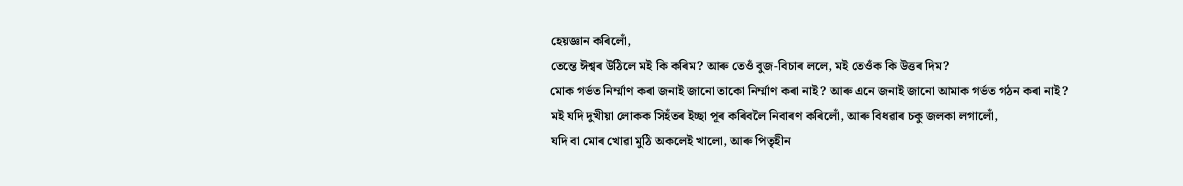হেয়জ্ঞান কৰিলোঁ,
তেন্তে ঈশ্বৰ উঠিলে মই কি কৰিম? আৰু তেওঁ বুজ-বিচাৰ ললে, মই তেওঁক কি উত্তৰ দিম?
মোক গৰ্ভত নিৰ্ম্মাণ কৰা জনাই জানো তাকো নিৰ্ম্মাণ কৰা নাই? আৰু এনে জনাই জানো আমাক গৰ্ভত গঠন কৰা নাই?
মই যদি দুখীয়া লোকক সিহঁতৰ ইচ্ছা পূৰ কৰিবলৈ নিবাৰণ কৰিলোঁ, আৰু বিধৱাৰ চকু জলকা লগালোঁ,
যদি বা মোৰ খোৱা মুঠি অকলেই খালো, আৰু পিতৃহীন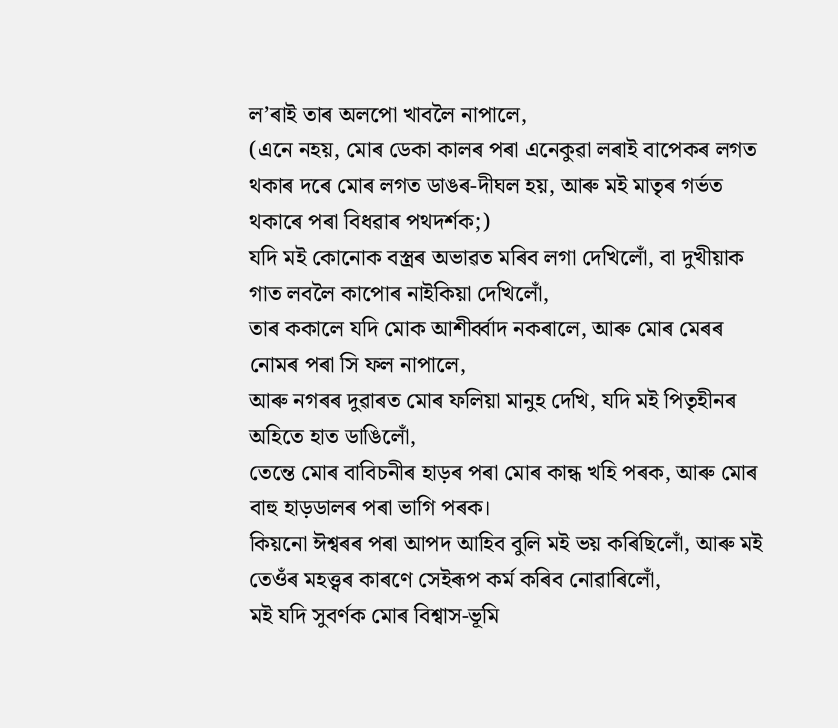ল’ৰাই তাৰ অলপো খাবলৈ নাপালে,
(এনে নহয়, মোৰ ডেকা কালৰ পৰা এনেকুৱা লৰাই বাপেকৰ লগত থকাৰ দৰে মোৰ লগত ডাঙৰ-দীঘল হয়, আৰু মই মাতৃৰ গৰ্ভত থকাৰে পৰা বিধৱাৰ পথদৰ্শক;)
যদি মই কোনোক বস্ত্ৰৰ অভাৱত মৰিব লগা দেখিলোঁ, বা দুখীয়াক গাত লবলৈ কাপোৰ নাইকিয়া দেখিলোঁ,
তাৰ ককালে যদি মোক আশীৰ্ব্বাদ নকৰালে, আৰু মোৰ মেৰৰ নোমৰ পৰা সি ফল নাপালে,
আৰু নগৰৰ দুৱাৰত মোৰ ফলিয়া মানুহ দেখি, যদি মই পিতৃহীনৰ অহিতে হাত ডাঙিলোঁ,
তেন্তে মোৰ বাবিচনীৰ হাড়ৰ পৰা মোৰ কান্ধ খহি পৰক, আৰু মোৰ বাহু হাড়ডালৰ পৰা ভাগি পৰক।
কিয়নো ঈশ্বৰৰ পৰা আপদ আহিব বুলি মই ভয় কৰিছিলোঁ, আৰু মই তেওঁৰ মহত্ত্বৰ কাৰণে সেইৰূপ কৰ্ম কৰিব নোৱাৰিলোঁ,
মই যদি সুবৰ্ণক মোৰ বিশ্বাস-ভূমি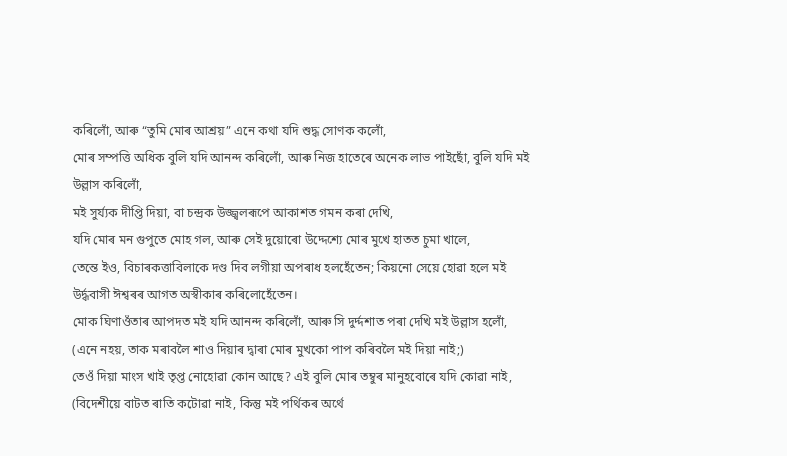কৰিলোঁ, আৰু “তুমি মোৰ আশ্ৰয়” এনে কথা যদি শুদ্ধ সোণক কলোঁ,
মোৰ সম্পত্তি অধিক বুলি যদি আনন্দ কৰিলোঁ, আৰু নিজ হাতেৰে অনেক লাভ পাইছোঁ, বুলি যদি মই উল্লাস কৰিলোঁ,
মই সুৰ্য্যক দীপ্তি দিয়া, বা চন্দ্ৰক উজ্জ্বলৰূপে আকাশত গমন কৰা দেখি,
যদি মোৰ মন গুপুতে মোহ গল, আৰু সেই দুয়োৰো উদ্দেশ্যে মোৰ মুখে হাতত চুমা খালে,
তেন্তে ইও, বিচাৰকত্তাবিলাকে দণ্ড দিব লগীয়া অপৰাধ হলহেঁতেন; কিয়নো সেয়ে হোৱা হলে মই উৰ্দ্ধবাসী ঈশ্বৰৰ আগত অস্বীকাৰ কৰিলোহেঁতেন।
মোক ঘিণাওঁতাৰ আপদত মই যদি আনন্দ কৰিলোঁ, আৰু সি দুৰ্দ্দশাত পৰা দেখি মই উল্লাস হলোঁ,
(এনে নহয়, তাক মৰাবলৈ শাও দিয়াৰ দ্বাৰা মোৰ মুখকো পাপ কৰিবলৈ মই দিয়া নাই;)
তেওঁ দিয়া মাংস খাই তৃপ্ত নোহোৱা কোন আছে? এই বুলি মোৰ তম্বুৰ মানুহবোৰে যদি কোৱা নাই,
(বিদেশীয়ে বাটত ৰাতি কটোৱা নাই, কিন্তু মই পৰ্থিকৰ অৰ্থে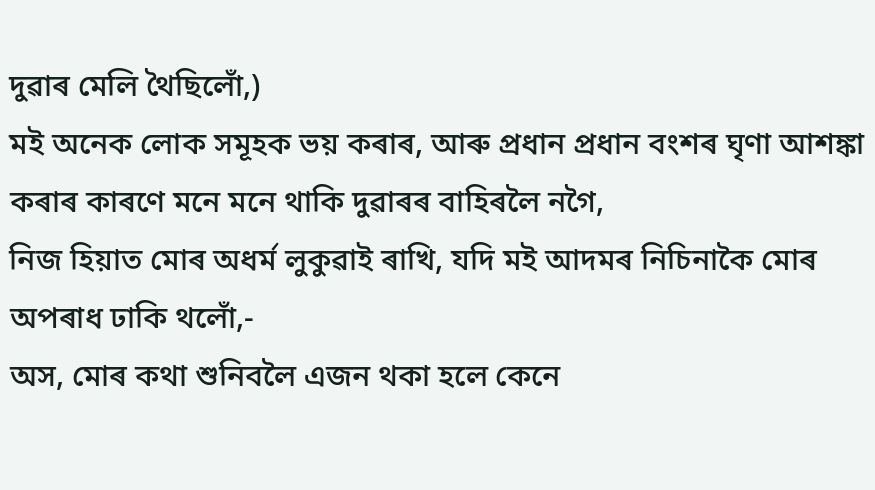দুৱাৰ মেলি থৈছিলোঁ,)
মই অনেক লোক সমূহক ভয় কৰাৰ, আৰু প্ৰধান প্ৰধান বংশৰ ঘৃণা আশঙ্কা কৰাৰ কাৰণে মনে মনে থাকি দুৱাৰৰ বাহিৰলৈ নগৈ,
নিজ হিয়াত মোৰ অধৰ্ম লুকুৱাই ৰাখি, যদি মই আদমৰ নিচিনাকৈ মোৰ অপৰাধ ঢাকি থলোঁ,-
অস, মোৰ কথা শুনিবলৈ এজন থকা হলে কেনে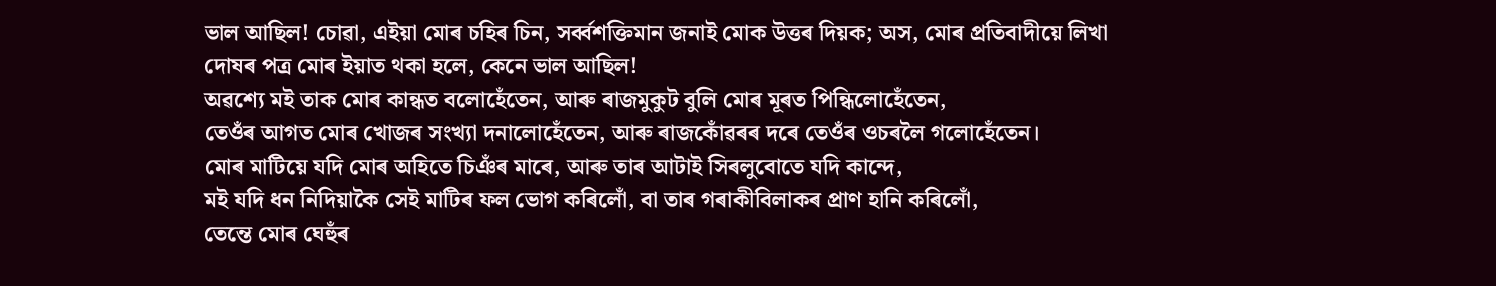ভাল আছিল! চোৱা, এইয়া মোৰ চহিৰ চিন, সৰ্ব্বশক্তিমান জনাই মোক উত্তৰ দিয়ক; অস, মোৰ প্ৰতিবাদীয়ে লিখা দোষৰ পত্ৰ মোৰ ইয়াত থকা হলে, কেনে ভাল আছিল!
অৱশ্যে মই তাক মোৰ কান্ধত বলোহেঁতেন, আৰু ৰাজমুকুট বুলি মোৰ মূৰত পিন্ধিলোহেঁতেন,
তেওঁৰ আগত মোৰ খোজৰ সংখ্যা দনালোহেঁতেন, আৰু ৰাজকোঁৱৰৰ দৰে তেওঁৰ ওচৰলৈ গলোহেঁতেন।
মোৰ মাটিয়ে যদি মোৰ অহিতে চিঞঁৰ মাৰে, আৰু তাৰ আটাই সিৰলুবোতে যদি কান্দে,
মই যদি ধন নিদিয়াকৈ সেই মাটিৰ ফল ভোগ কৰিলোঁ, বা তাৰ গৰাকীবিলাকৰ প্ৰাণ হানি কৰিলোঁ,
তেন্তে মোৰ ঘেহুঁৰ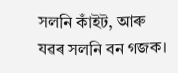সলনি কাঁইট, আৰু যৱৰ সলনি বন গজক।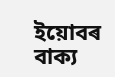ইয়োবৰ বাক্য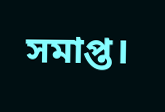সমাপ্ত।